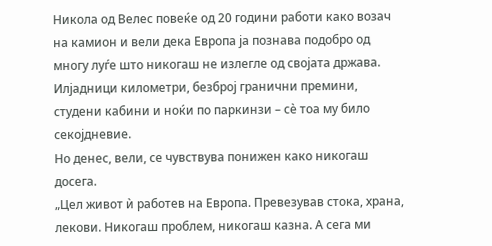Никола од Велес повеќе од 20 години работи како возач на камион и вели дека Европа ја познава подобро од многу луѓе што никогаш не излегле од својата држава. Илјадници километри, безброј гранични премини, студени кабини и ноќи по паркинзи – сè тоа му било секојдневие.
Но денес, вели, се чувствува понижен како никогаш досега.
„Цел живот ѝ работев на Европа. Превезував стока, храна, лекови. Никогаш проблем, никогаш казна. А сега ми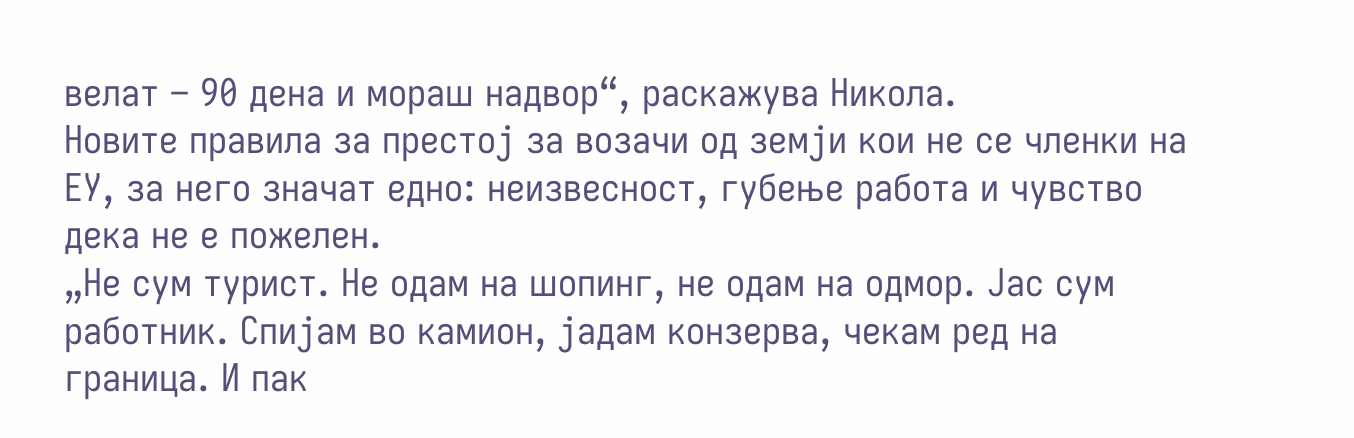велат – 90 дена и мораш надвор“, раскажува Никола.
Новите правила за престој за возачи од земји кои не се членки на ЕУ, за него значат едно: неизвесност, губење работа и чувство дека не е пожелен.
„Не сум турист. Не одам на шопинг, не одам на одмор. Јас сум работник. Спијам во камион, јадам конзерва, чекам ред на граница. И пак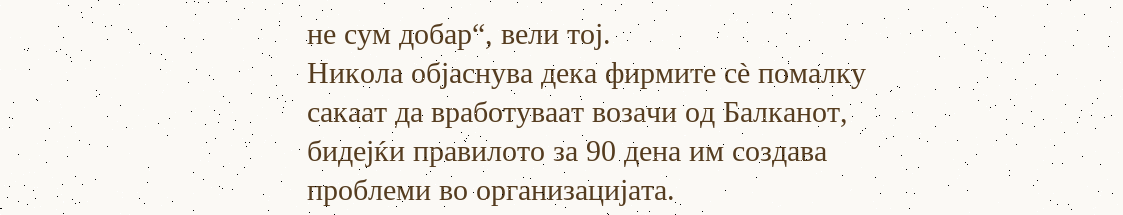не сум добар“, вели тој.
Никола објаснува дека фирмите сè помалку сакаат да вработуваат возачи од Балканот, бидејќи правилото за 90 дена им создава проблеми во организацијата.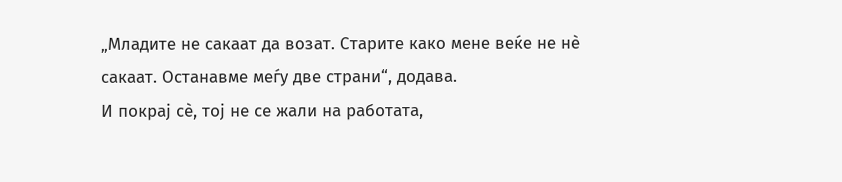„Младите не сакаат да возат. Старите како мене веќе не нè сакаат. Останавме меѓу две страни“, додава.
И покрај сè, тој не се жали на работата,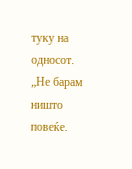туку на односот.
„Не барам ништо повеќе.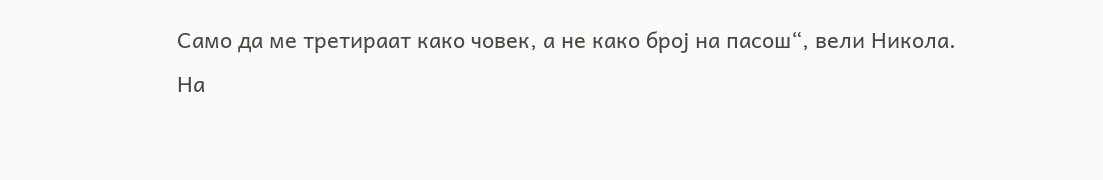Само да ме третираат како човек, а не како број на пасош“, вели Никола.
На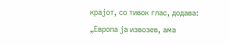крајот, со тивок глас, додава:
„Европа ја извозев, ама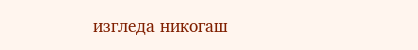изгледа никогаш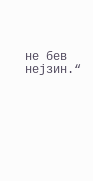не бев нејзин.“